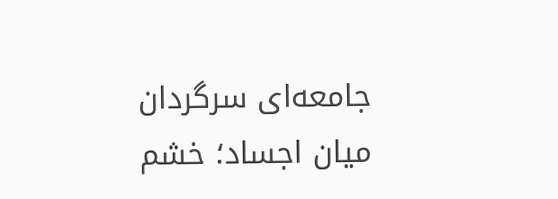جامعه‌ای سرگردان میان اجساد؛ خشم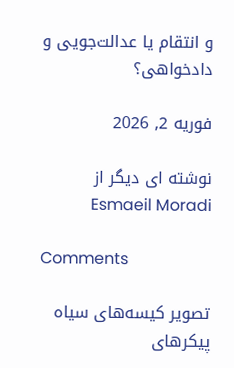و انتقام یا عدالت‌جویی و دادخواهی؟

فوریه 2, 2026

نوشته ای دیگر از Esmaeil Moradi

Comments

تصویر کیسه‌های سیاه پیکرهای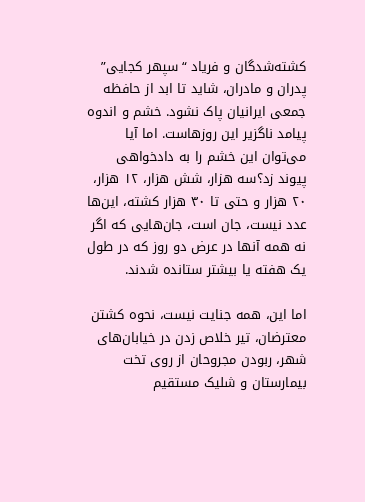کشته‌شدگان و فریاد “سپهر کجایی” پدران و مادران، شاید تا ابد از حافظه جمعی ایرانیان پاک نشود. خشم و اندوه پیامد ناگزیر این روزهاست. اما آیا می‌توان این خشم را به دادخواهی پیوند زد؟سه هزار، شش هزار، ۱۲ هزار، ۲۰ هزار و حتی تا ۳۰ هزار کشته، این‌ها عدد نیست، جان است، جان‌هایی که اگر نه همه آنها در عرض دو روز که در طول یک هفته یا بیشتر ستانده شدند.

اما این، همه جنایت نیست، نحوه کشتن معترضان، تیر خلاص زدن در خیابان‌های شهر، ربودن مجروحان از روی تخت بیمارستان و شلیک مستقیم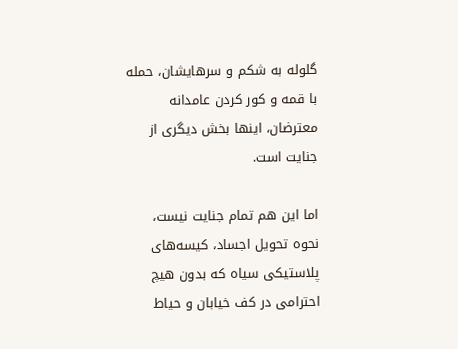گلوله به شکم و سرهایشان، حمله با قمه و کور کردن عامدانه معترضان، اینها بخش دیگری از جنایت است.

اما این هم تمام جنایت نیست، نحوه تحویل اجساد، کیسه‌های پلاستیکی سیاه که بدون هیچ احترامی در کف خیابان و حیاط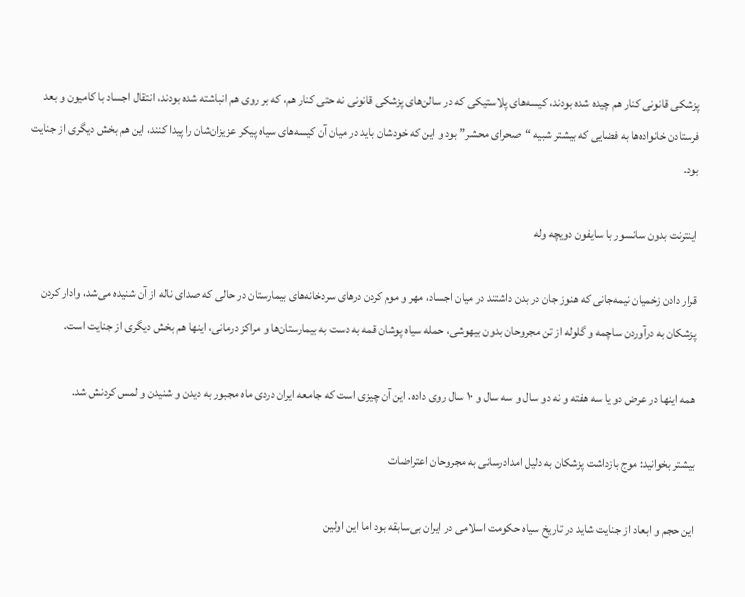پزشکی قانونی کنار هم چیده شده بودند، کیسه‌های پلاستیکی که در سالن‌های پزشکی قانونی نه حتی کنار هم، که بر روی هم انباشته شده بودند، انتقال اجساد با کامیون و بعد فرستادن خانواده‌ها به فضایی که بیشتر شبیه “صحرای محشر” بود و این که خودشان باید در میان آن کیسه‌های سیاه پیکر عزیزان‌شان را پیدا کنند، این هم بخش دیگری از جنایت بود.

اینترنت بدون سانسور با سایفون دویچه‌ وله

قرار دادن زخمیان نیمه‌جانی که هنوز جان در بدن داشتند در میان اجساد، مهر و موم کردن درهای سردخانه‌‌های بیمارستان در حالی که صدای ناله از آن شنیده می‌شد، وادار کردن پزشکان به درآوردن ساچمه و گلوله از تن مجروحان بدون بیهوشی، حمله سیاه پوشان قمه به دست به بیمارستان‌ها و مراکز درمانی، اینها هم بخش دیگری از جنایت است.

همه اینها در عرض دو یا سه هفته و نه دو سال و سه سال و ۱۰ سال روی داده. این آن چیزی است که جامعه ایران دردی ماه مجبور به دیدن و شنیدن و لمس کردنش شد.

بیشتر بخوانید: موج بازداشت پزشکان به دلیل امداد‌رسانی به مجروحان اعتراضات

این حجم و ابعاد از جنایت شاید در تاریخ سیاه حکومت اسلامی در ایران بی‌سابقه بود اما این اولین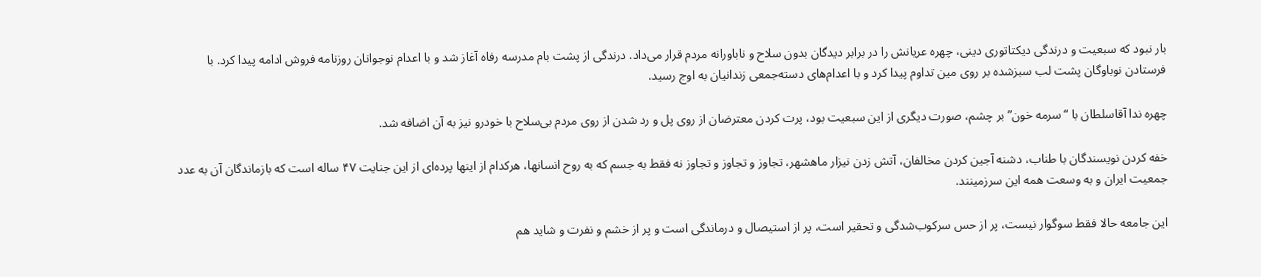بار نبود که سبعیت و درندگی دیکتاتوری دینی، چهره عریانش را در برابر دیدگان بدون سلاح و ناباورانه مردم قرار می‌داد. درندگی از پشت بام مدرسه رفاه آغاز شد و با اعدام نوجوانان روزنامه فروش ادامه پیدا کرد. با فرستادن نوباوگان پشت لب سبزشده بر روی مین تداوم پیدا کرد و با اعدام‌های دسته‌جمعی زندانیان به اوج رسید.

چهره ندا آقاسلطان با “سرمه خون” بر چشم، صورت دیگری از این سبعیت بود، پرت کردن معترضان از روی پل و رد شدن از روی مردم بی‌سلاح با خودرو نیز به آن اضافه شد.

خفه کردن نویسندگان با طناب، دشنه آجین کردن مخالفان، آتش زدن نیزار ماهشهر، تجاوز و تجاوز و تجاوز نه فقط به جسم که به روح انسانها، هرکدام از اینها پرده‌ای از این جنایت ۴۷ ساله است که بازماندگان آن به عدد جمعیت ایران و به وسعت همه این سرزمینند.

این جامعه حالا فقط سوگوار نیست، پر از حس سرکوب‌شدگی و تحقیر است، پر از استیصال و درماندگی است و پر از خشم و نفرت و شاید هم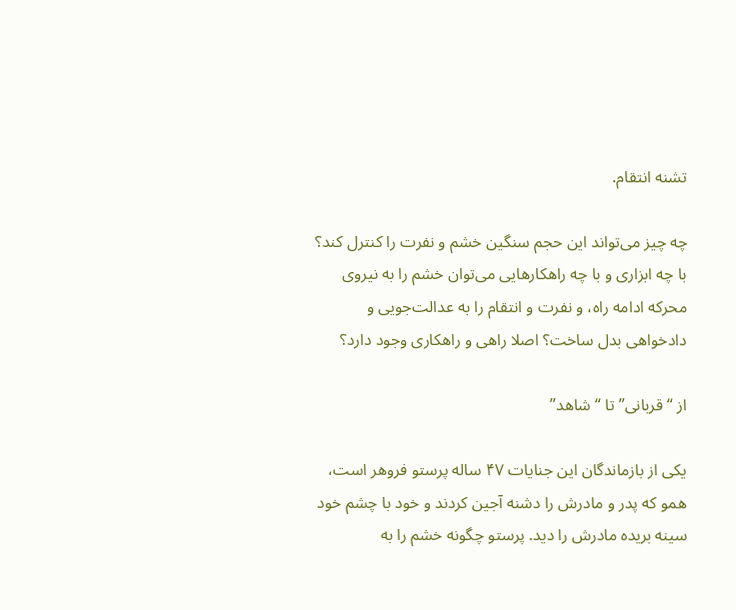تشنه انتقام.

چه چیز می‌تواند این حجم سنگین خشم و نفرت را کنترل کند؟ با چه ابزاری و با چه راهکارهایی می‌توان خشم را به نیروی محرکه ادامه راه، و نفرت و انتقام را به عدالت‌جویی و دادخواهی بدل ساخت؟ اصلا راهی و راهکاری وجود دارد؟

از “قربانی” تا “شاهد”

یکی از بازماندگان این جنایات ۴۷ ساله پرستو فروهر است، همو که پدر و مادرش را دشنه آجین کردند و خود با چشم خود سینه بریده مادرش را دید. پرستو چگونه خشم را به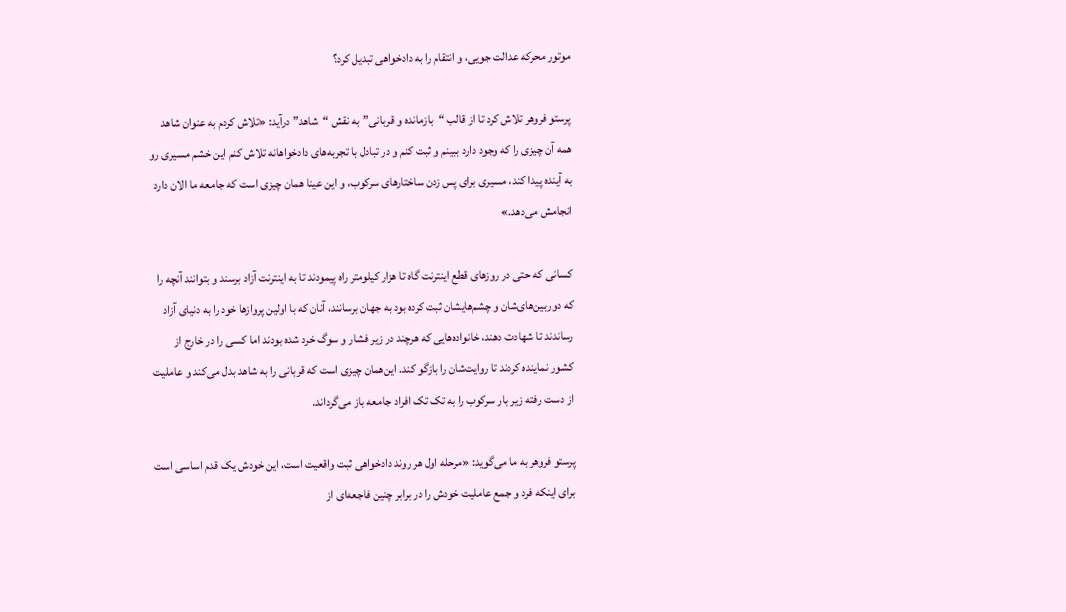موتور محرکه عدالت جویی، و انتقام را به دادخواهی تبدیل کرد؟

پرستو فروهر تلاش کرد تا از قالب “بازمانده و قربانی” به نقش “شاهد” درآید: «تلاش کردم به عنوان شاهد همه آن چیزی را که وجود دارد ببینم و ثبت کنم و در تبادل با تجربه‌های دادخواهانه تلاش کنم این خشم مسیری رو به آینده پیدا کند، مسیری برای پس زدن ساختارهای سرکوب، و این عینا همان چیزی است که جامعه ما الان دارد انجامش می‌دهد.»

کسانی که حتی در روزهای قطع اینترنت گاه تا هزار کیلومتر راه ‌پیمودند تا به اینترنت آزاد برسند و بتوانند آنچه را که دوربین‌های‌شان و چشم‌هایشان ثبت کرده بود به جهان برسانند، آنان که با اولین پروازها خود را به دنیای آزاد رساندند تا شهادت دهند، خانواده‌هایی که هرچند در زیر فشار و سوگ خرد شده بودند اما کسی را در خارج از کشور نماینده کردند تا روایت‌شان را بازگو کند. این‌همان چیزی است که قربانی را به شاهد بدل می‌کند و عاملیت از دست رفته زیر بار سرکوب را به تک تک افراد جامعه باز می‌گرداند.

پرستو فروهر به ما می‌گوید: «مرحله اول هر روند دادخواهی ثبت واقعیت است، این خودش یک قدم اساسی است برای اینکه فرد و جمع عاملیت خودش را در برابر چنین فاجعه‌ای از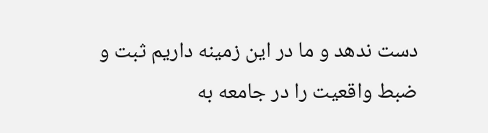دست ندهد و ما در این زمینه داریم ثبت و ضبط واقعیت را در جامعه به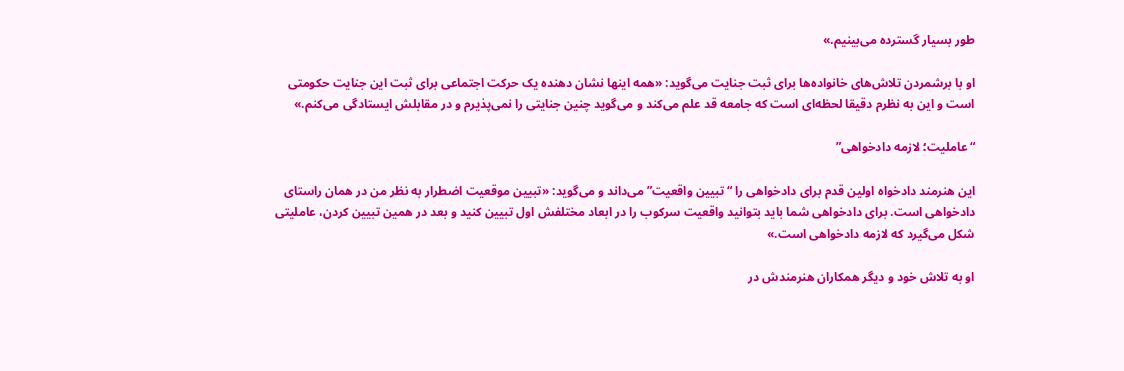طور بسیار گسترده می‌بینیم.»

او با برشمردن تلاش‌های خانواده‌ها برای ثبت جنایت می‌گوید: «همه اینها نشان دهنده یک حرکت اجتماعی برای ثبت این جنایت حکومتی است و این به نظرم دقیقا لحظه‌ای است که جامعه قد علم می‌کند و می‌گوید چنین جنایتی را نمی‌پذیرم و در مقابلش ایستادگی می‌کنم.»

“عاملیت؛ لازمه دادخواهی”

این هنرمند دادخواه اولین قدم برای دادخواهی را “تبیین واقعیت” می‌داند و می‌گوید: «تبیین موقعیت اضطرار به نظر من در همان راستای دادخواهی است. برای دادخواهی شما باید بتوانید واقعیت سرکوب را در ابعاد مختلفش اول تبیین کنید و بعد در همین تبیین کردن، عاملیتی شکل می‌گیرد که لازمه دادخواهی است.»

او به تلاش خود و دیگر همکاران هنرمندش در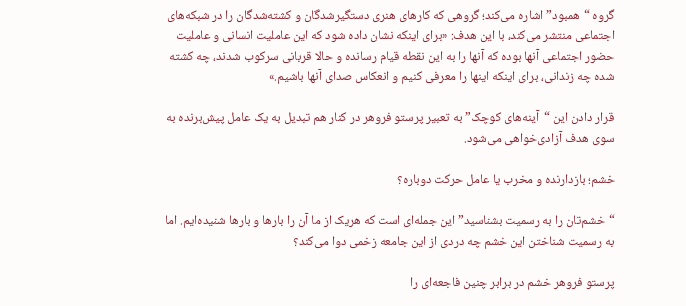گروه “همبود” اشاره می‌کند؛ گروهی که کارهای هنری دستگیرشدگان و کشته‌شدگان را در شبکه‌های اجتماعی منتشر می‌کند، با این هدف: «برای اینکه نشان داده شود که این عاملیت انسانی و عاملیت حضور اجتماعی آنها بوده که آنها را به این نقطه قیام رسانده و حالا قربانی سرکوب شدند، چه کشته شده چه زندانی، برای اینکه اینها را معرفی کنیم و انعکاس صدای آنها باشیم.»

قرار دادن این “آینه‌های کوچک” به تعبیر پرستو فروهر در کنار هم تبدیل به یک عامل پیش‌برنده به سوی هدف آزادی‌خواهی می‌شود.

خشم؛ بازدارنده و مخرب یا عامل حرکت دوباره؟

“خشم‌تان را به رسمیت بشناسید” این جمله‌ای است که هریک از ما آن را بارها و بارها شنیده‌ایم. اما به رسمیت شناختن این خشم چه دردی از این جامعه زخمی دوا می‌کند؟

پرستو فروهر خشم در برابر چنین فاجعه‌ای را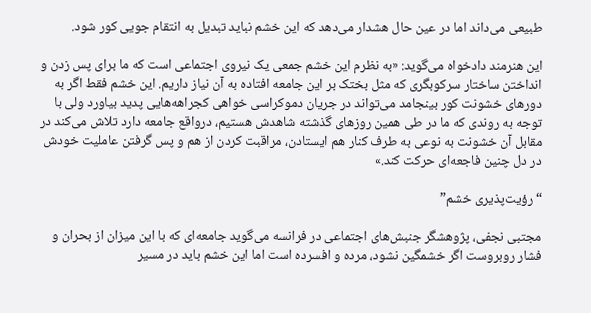طبیعی می‌داند اما در عین حال هشدار می‌دهد که این خشم نباید تبدیل به انتقام جویی کور شود.

این هنرمند دادخواه می‌گوید: «به نظرم این خشم جمعی یک نیروی اجتماعی است که ما برای پس زدن و انداختن ساختار سرکوبگری که مثل بختک بر این جامعه افتاده به آن نیاز داریم. این خشم فقط اگر به دورهای خشونت کور بینجامد می‌تواند در جریان دموکراسی خواهی کجراهه‌هایی پدید بیاورد ولی با توجه به روندی که ما در طی همین روزهای گذشته شاهدش هستیم، درواقع جامعه دارد تلاش می‌کند در مقابل آن خشونت به نوعی به طرف کنار هم ایستادن، مراقبت کردن از هم و پس گرفتن عاملیت خودش در دل چنین فاجعه‌ای حرکت کند.»

“رؤیت‌پذیری خشم”

مجتبی نجفی، پژوهشگر جنبش‌های اجتماعی در فرانسه می‌گوید جامعه‌ای که با این میزان از بحران و فشار روبروست اگر خشمگین نشود، مرده و افسرده است اما این خشم باید در مسیر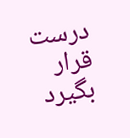درست قرار بگیرد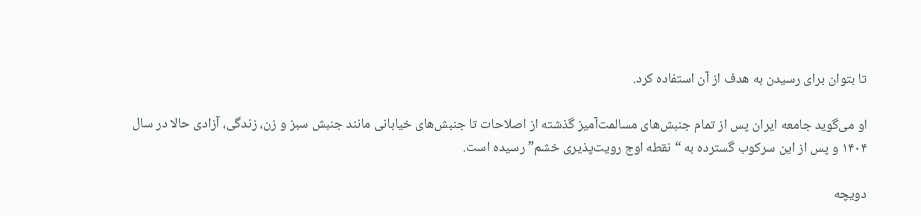تا بتوان برای رسیدن به هدف از آن استفاده کرد.

او می‌گوید جامعه ایران پس از تمام جنبش‌های مسالمت‌آمیز گذشته از اصلاحات تا جنبش‌های خیابانی مانند جنبش سبز و زن، زندگی، آزادی حالا در سال ۱۴۰۴ و پس از این سرکوب گسترده به “نقطه اوج رویت‌پذیری خشم” رسیده است.

دویچه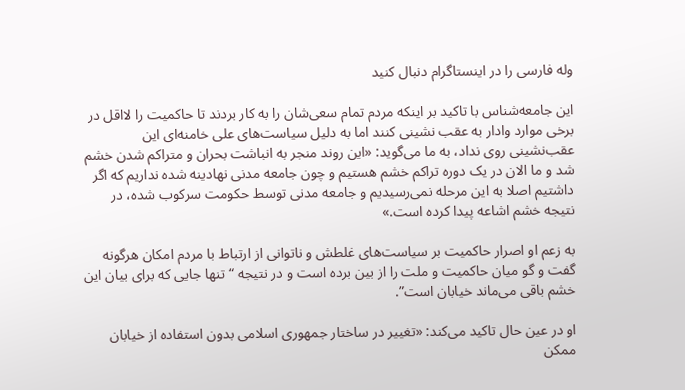وله فارسی را در اینستاگرام دنبال کنید

این جامعه‌شناس با تاکید بر اینکه مردم تمام سعی‌شان را به کار بردند تا حاکمیت را لااقل در برخی موارد وادار به عقب نشینی کنند اما به دلیل سیاست‌های علی خامنه‌ای این عقب‌نشینی روی نداد، به ما می‌گوید: «این روند منجر به انباشت بحران و متراکم شدن خشم شد و ما الان در یک دوره تراکم خشم هستیم و چون جامعه مدنی نهادینه شده نداریم که اگر داشتیم اصلا به این مرحله نمی‌رسیدیم و جامعه مدنی توسط حکومت سرکوب شده، در نتیجه خشم اشاعه پیدا کرده است.»

به زعم او اصرار حاکمیت بر سیاست‌های غلطش و ناتوانی از ارتباط با مردم امکان هرگونه گفت و گو میان حاکمیت و ملت را از بین برده است و در نتیجه “تنها جایی که برای بیان این خشم باقی می‌ماند خیابان است”.

او در عین حال تاکید می‌کند: «تغییر در ساختار جمهوری اسلامی بدون استفاده از خیابان ممکن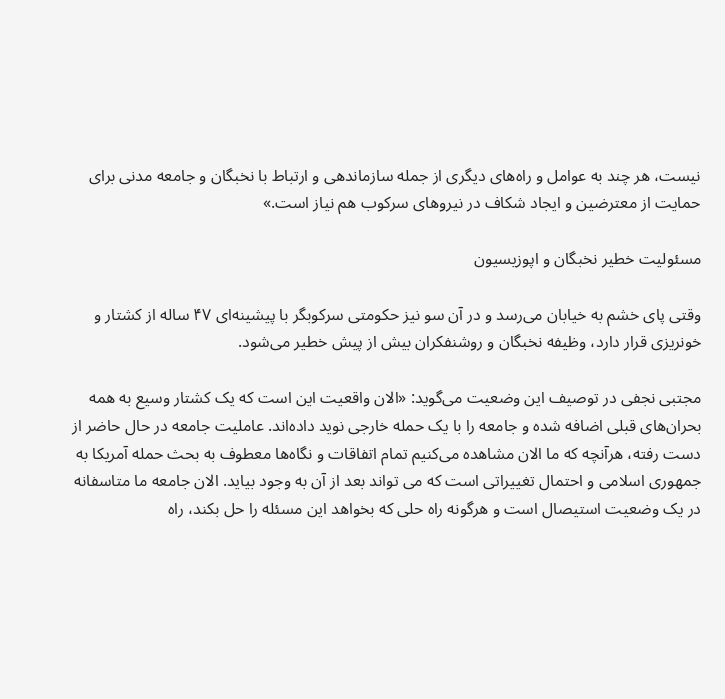نیست، هر چند به عوامل و راه‌های دیگری از جمله سازماندهی و ارتباط با نخبگان و جامعه مدنی برای حمایت از معترضین و ایجاد شکاف در نیروهای سرکوب هم نیاز است.»

مسئولیت خطیر نخبگان و اپوزیسیون

وقتی پای خشم به خیابان می‌رسد و در آن سو نیز حکومتی سرکوبگر با پیشینه‌ای ۴۷ ساله از کشتار و خونریزی قرار دارد، وظیفه نخبگان و روشنفکران بیش از پیش خطیر می‌شود.

مجتبی نجفی در توصیف این وضعیت می‌گوید: «الان واقعیت این است که یک کشتار وسیع به همه بحران‌های قبلی اضافه شده و جامعه را با یک حمله خارجی نوید داده‌اند. عاملیت جامعه در حال حاضر از دست رفته، هرآنچه که ما الان مشاهده می‌کنیم تمام اتفاقات و نگاه‌ها معطوف به بحث حمله آمریکا به جمهوری اسلامی و احتمال تغییراتی است که می تواند بعد از آن به وجود بیاید. الان جامعه ما متاسفانه در یک وضعیت استیصال است و هرگونه راه حلی که بخواهد این مسئله را حل بکند، راه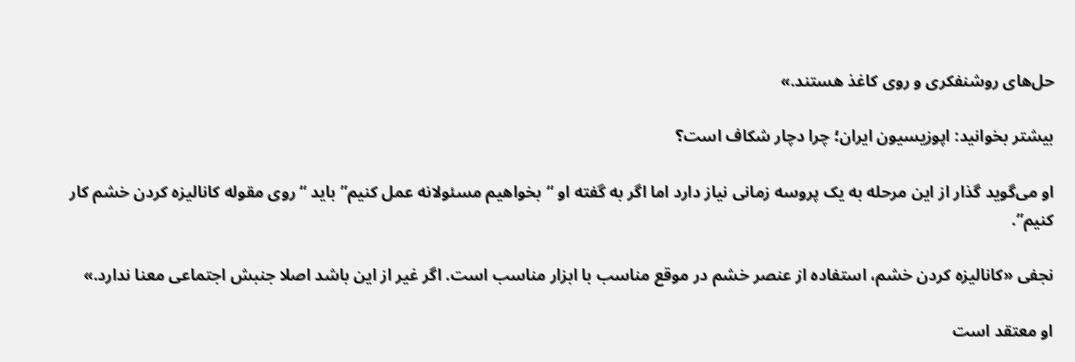حل‌های روشنفکری و روی کاغذ هستند.»

بیشتر بخوانید: اپوزیسیون ایران؛ چرا دچار شکاف است؟

او می‌گوید گذار از این مرحله به یک پروسه زمانی نیاز دارد اما اگر به گفته او “بخواهیم مسئولانه عمل کنیم” باید “روی مقوله کانالیزه کردن خشم کار کنیم”.

نجفی «کانالیزه کردن خشم، استفاده از عنصر خشم در موقع مناسب با ابزار مناسب است. اگر غیر از این باشد اصلا جنبش اجتماعی معنا ندارد.»

او معتقد است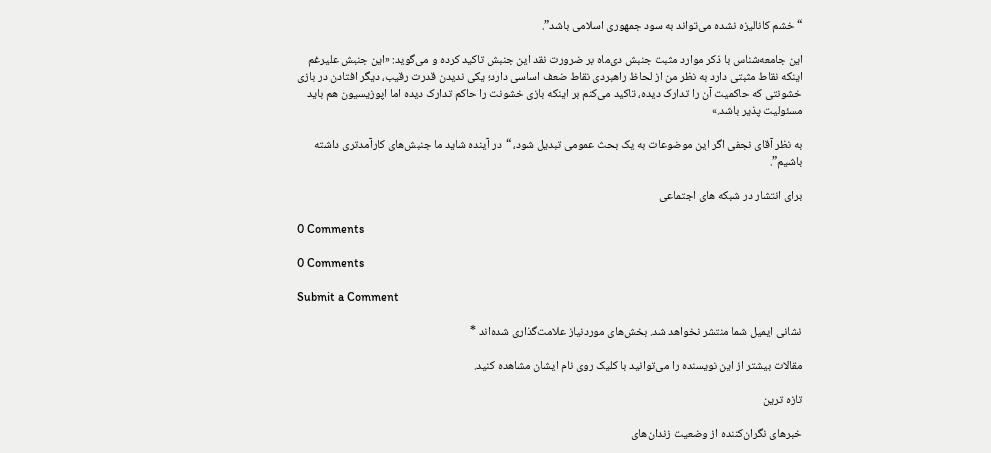“خشم کانالیزه نشده می‌تواند به سود جمهوری اسلامی باشد”.

این جامعه‌شناس با ذکر موارد مثبت جنبش دی‌ماه بر ضرورت نقد این جنبش تاکید کرده و می‌گوید: «این جنبش علیرغم اینکه نقاط مثبتی دارد به نظر من از لحاظ راهبردی نقاط ضعف اساسی دارد؛ یکی ندیدن قدرت رقیب، دیگر افتادن در بازی خشونتی که حاکمیت آن را تدارک دیده، تاکید می‌کنم بر اینکه بازی خشونت را حاکم تدارک دیده اما اپوزیسیون هم باید مسئولیت پذیر باشد.»

به نظر آقای نجفی اگر این موضوعات به یک بحث عمومی تبدیل شود، “در آینده شاید ما جنبش‌های کارآمدتری داشته باشیم”.

برای انتشار در شبکه های اجتماعی

0 Comments

0 Comments

Submit a Comment

نشانی ایمیل شما منتشر نخواهد شد. بخش‌های موردنیاز علامت‌گذاری شده‌اند *

مقالات بیشتر از این نویسنده را می‌توانید با کلیک روی نام ایشان مشاهده کنید.

تازه ترین

خبرهای نگران‌کننده از وضعیت زندان‌های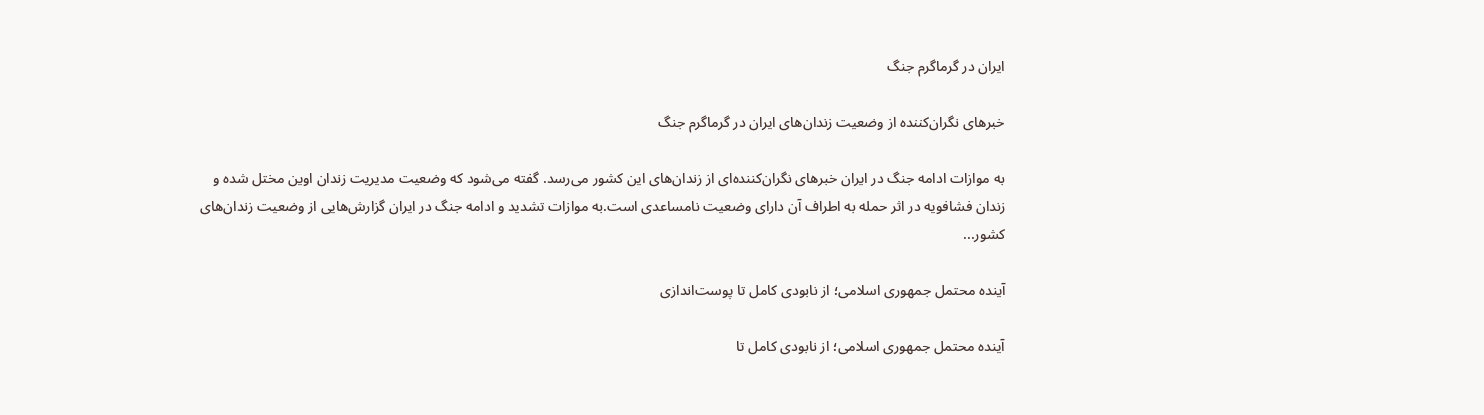ایران در گرماگرم جنگ

خبرهای نگران‌کننده از وضعیت زندان‌های ایران در گرماگرم جنگ

به موازات ادامه جنگ در ایران خبرهای نگران‌کننده‌ای از زندان‌های این کشور می‌رسد. گفته می‌شود که وضعیت مدیریت زندان اوین مختل شده و زندان فشافویه در اثر حمله به اطراف آن دارای وضعیت نامساعدی است.به موازات تشدید و ادامه جنگ در ایران گزارش‌هایی از وضعیت زندان‌های کشور...

آینده محتمل جمهوری اسلامی؛ از نابودی کامل تا پوست‌اندازی

آینده محتمل جمهوری اسلامی؛ از نابودی کامل تا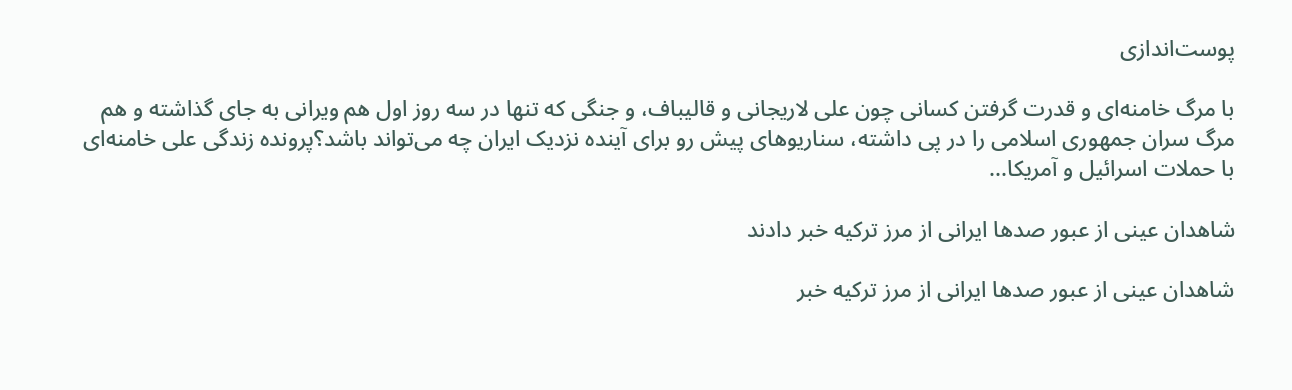پوست‌اندازی

با مرگ خامنه‌ای و قدرت گرفتن کسانی چون علی لاریجانی و قالیباف، و جنگی که تنها در سه روز اول هم ویرانی به جای گذاشته و هم مرگ سران جمهوری اسلامی را در پی داشته، سناریوهای پیش رو برای آینده نزدیک ایران چه می‌تواند باشد؟پرونده زندگی علی خامنه‌ای با حملات اسرائیل و آمریکا...

شاهدان عینی از عبور صدها ایرانی از مرز ترکیه خبر دادند

شاهدان عینی از عبور صدها ایرانی از مرز ترکیه خبر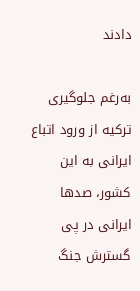دادند

به‌رغم جلوگیری ترکیه از ورود اتباع ایرانی به این کشور، صدها ایرانی در پی گسترش جنگ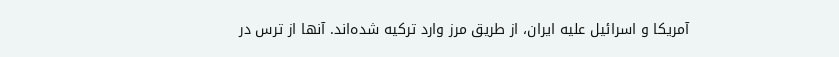آمریکا و اسرائیل علیه ایران، از طریق مرز وارد ترکیه شده‌اند. آنها از ترس در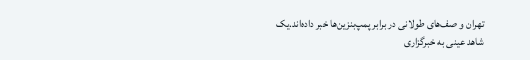تهران و صف‌های طولانی در برابر پمپ‌بنزین‌ها خبر داده‌اند.یک شاهد عینی به خبرگزاری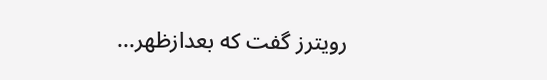رویترز گفت که بعدازظهر...